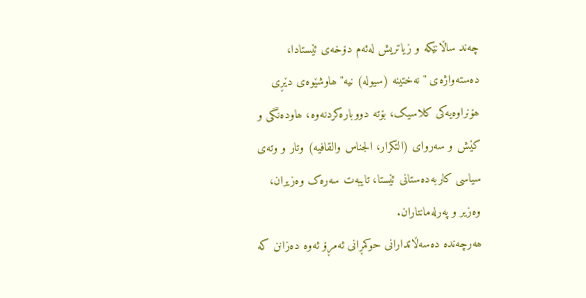چەند ساڵانێکە و زیاتریش لەئەم دۆخەی ئێستادا، دەستەواژەی "نەختینە (سیولە) نیە" ھاوشێوەی دێڕی ھۆنراوەیەکی کلاسیک، بۆتە دووبارەکردنەوە، ھاودەنگی و کێش و سەروای (التکرار، الجناس والقافیە) وتار و وتەی سیاسی کاربەدەستانی ئێستا، تایبەت سەرەک وەزیران، وەزیر و پەرلەمانتاران.
ھەرچەندە دەسەڵاتدارانی حوکمڕانی ئەمڕۆ ئەوە دەزانن کە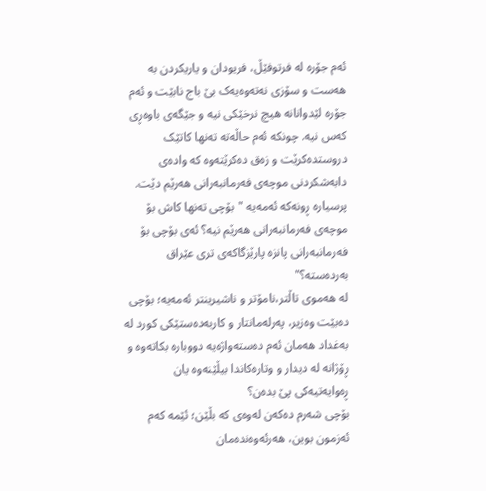ئەم جۆرە لە فرتوفێڵ، فریودان و یاریکردن بە ھەست و سۆزی نەتەوەیەک بێ باج نابێت و ئەم جۆرە لێدوانانە ھیچ نرخێکی نیە و جێگەی باوەڕی کەس نیە. چونکە ئەم حاڵەتە تەنھا کاتێک دروستدەکرێت و زەق دەکرێتەوە کە وادەی دابەشکردنی موچەی فەرمانبەرانی ھەرێم دێت. پرسیارە ڕونەکە ئەمەیە "بۆچی تەنھا کاش بۆ موچەی فەرمانبەرانی ھەرێم نیە؟ ئەی بۆچی بۆ فەرمانبەرانی پانزە پارێزگاکەی تری عێراق بەردەستە؟"
لە ھەموی تاڵتر،نامۆتر و ناشیرینتر ئەمەیە؛ بۆچی دەبێت وەزیر، پەرلەمانتار و کاربەدەستێکی کورد لە بەغداد ھەمان ئەم دەستەواژەیە دووبارە بکاتەوە و ڕۆژانە لە دیدار و وتارەکاندا بیڵێنەوە یان ڕەوایەتیەکی پێ بدەن؟
بۆچی شەرم دەکەن لەوەی کە بڵێن؛ ئێمە کەم ئەزمون بوین، ھەرئەوەندەمان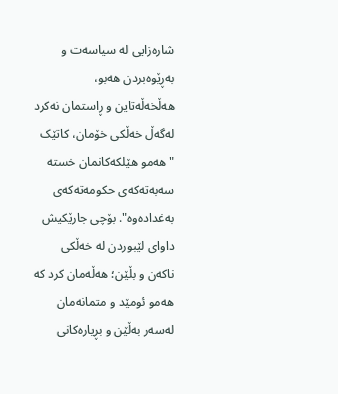شارەزایی لە سیاسەت و بەڕێوەبردن ھەبو، ھەڵخەڵەتاین و ڕاستمان نەکرد لەگەڵ خەڵکی خۆمان، کاتێک "ھەمو ھێلکەکانمان خستە سەبەتەکەی حکومەتەکەی بەغدادەوە". بۆچی جارێکیش داوای لێبوردن لە خەڵکی ناکەن و بڵێن؛ ھەڵەمان کرد کە ھەمو ئومێد و متمانەمان لەسەر بەڵێن و بڕیارەکانی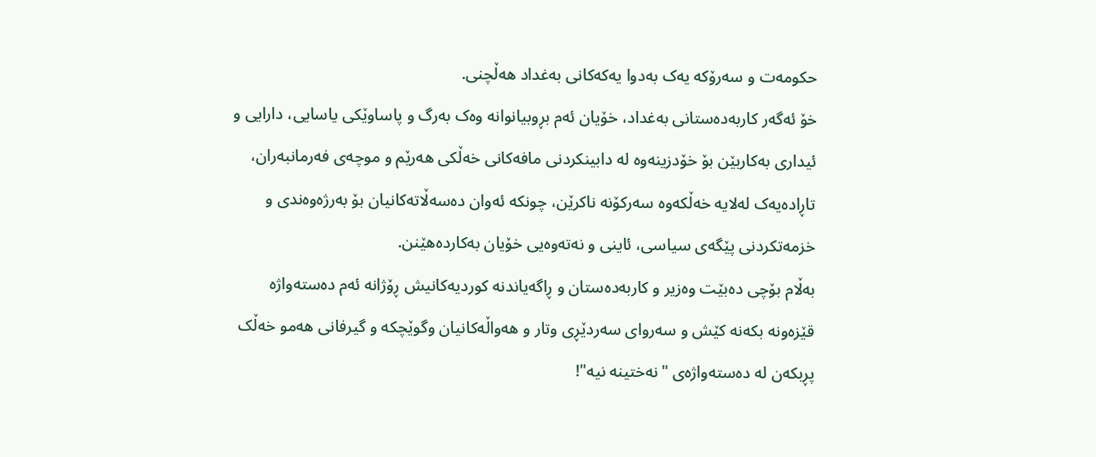حکومەت و سەرۆکە یەک بەدوا یەکەکانی بەغداد ھەڵچنی.
خۆ ئەگەر کاربەدەستانی بەغداد، خۆیان ئەم بڕوبیانوانە وەک بەرگ و پاساوێکی یاسایی، دارایی و ئیداری بەکاربێن بۆ خۆدزینەوە لە دابینکردنی مافەکانی خەڵکی ھەرێم و موچەی فەرمانبەران، تاڕادەیەک لەلایە خەڵکەوە سەرکۆنە ناکرێن، چونکە ئەوان دەسەڵاتەکانیان بۆ بەرژەوەندی و خزمەتکردنی پێگەی سیاسی، ئاینی و نەتەوەیی خۆیان بەکاردەھێنن.
بەڵام بۆچی دەبێت وەزیر و کاربەدەستان و ڕاگەیاندنە کوردیەکانیش ڕۆژانە ئەم دەستەواژە قێزەونە بکەنە کێش و سەروای سەردێڕی وتار و ھەواڵەکانیان وگوێچکە و گیرفانی ھەمو خەڵک پڕبکەن لە دەستەواژەی "نەختینە نیە"!